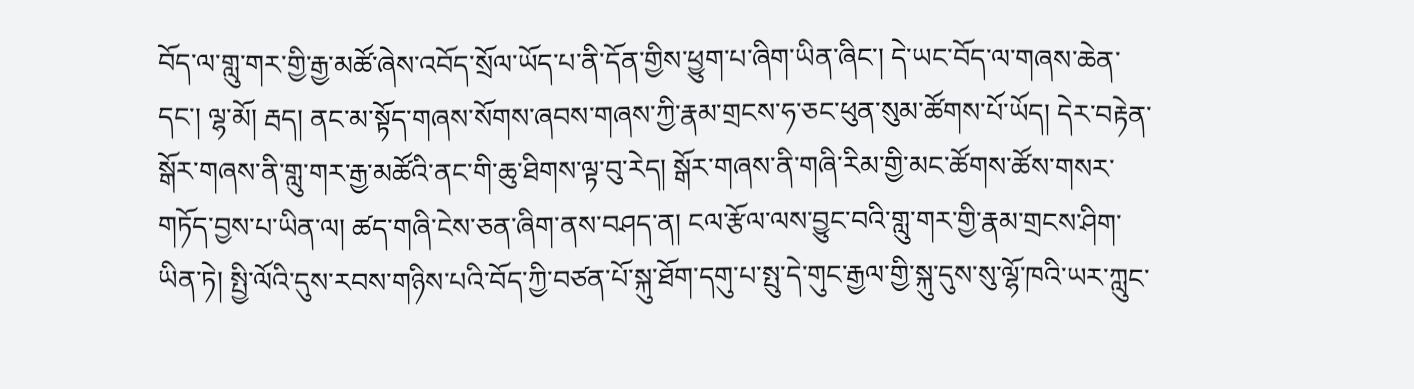བོད་ལ་གླུ་གར་གྱི་རྒྱ་མཚོ་ཞེས་འབོད་སྲོལ་ཡོད་པ་ནི་དོན་གྱིས་ཕྱུག་པ་ཞིག་ཡིན་ཞིང་། དེ་ཡང་བོད་ལ་གཞས་ཆེན་དང་། ལྷ་མོ། རྦད། ནང་མ་སྟོད་གཞས་སོགས་ཞབས་གཞས་ཀྱི་རྣམ་གྲངས་ཧ་ཅང་ཕུན་སུམ་ཚོགས་པོ་ཡོད། དེར་བརྟེན་སྒོར་གཞས་ནི་གླུ་གར་རྒྱ་མཚོའི་ནང་གི་ཆུ་ཐིགས་ལྟ་བུ་རེད། སྒོར་གཞས་ནི་གཞི་རིམ་གྱི་མང་ཚོགས་ཚོས་གསར་གཏོད་བྱས་པ་ཡིན་ལ། ཚད་གཞི་ངེས་ཅན་ཞིག་ནས་བཤད་ན། ངལ་རྩོལ་ལས་བྱུང་བའི་གླུ་གར་གྱི་རྣམ་གྲངས་ཤིག་ཡིན་ཏེ། སྤྱི་ལོའི་དུས་རབས་གཉིས་པའི་བོད་ཀྱི་བཙན་པོ་སྐུ་ཐོག་དགུ་པ་སྤུ་དེ་གུང་རྒྱལ་གྱི་སྐུ་དུས་སུ་ལྷོ་ཁའི་ཡར་ཀླུང་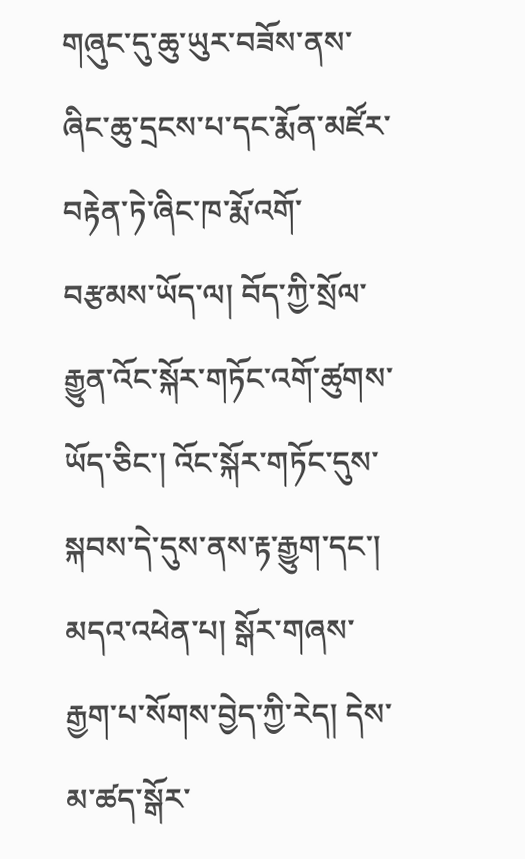གཞུང་དུ་ཆུ་ཡུར་བཟོས་ནས་ཞིང་ཆུ་དྲངས་པ་དང་རྨོན་མཛོར་བརྟེན་ཏེ་ཞིང་ཁ་རྨོ་འགོ་བརྩམས་ཡོད་ལ། བོད་ཀྱི་སྲོལ་རྒྱུན་འོང་སྐོར་གཏོང་འགོ་ཚུགས་ཡོད་ཅིང་། འོང་སྐོར་གཏོང་དུས་སྐབས་དེ་དུས་ནས་རྟ་རྒྱུག་དང་། མདའ་འཕེན་པ། སྒོར་གཞས་རྒྱག་པ་སོགས་བྱེད་ཀྱི་རེད། དེས་མ་ཚད་སྒོར་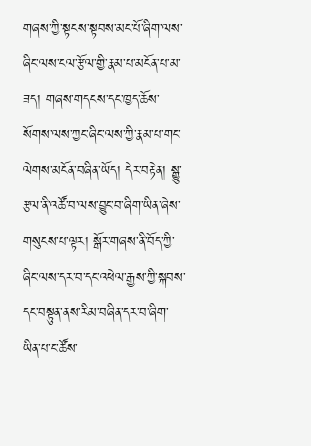གཞས་ཀྱི་སྟངས་སྟབས་མང་པོ་ཞིག་ལས་ཞིང་ལས་ངལ་རྩོལ་གྱི་རྣམ་པ་མངོན་པ་མ་ཟད། གཞས་གདངས་དང་ཁྱད་ཆོས་སོགས་ལས་ཀྱང་ཞིང་ལས་ཀྱི་རྣམ་པ་གང་ལེགས་མངོན་བཞིན་ཡོད། དེར་བརྟེན། སྒྱུ་རྩལ་ནི་འཚོ་བ་ལས་བྱུང་བ་ཞིག་ཡིན་ཞེས་གསུངས་པ་ལྟར། སྒོར་གཞས་ནི་བོད་ཀྱི་ཞིང་ལས་དར་བ་དང་འཕེལ་རྒྱས་ཀྱི་སྐབས་དང་བསྟུན་ནས་རིམ་བཞིན་དར་བ་ཞིག་ཡིན་པ་ང་ཚོས་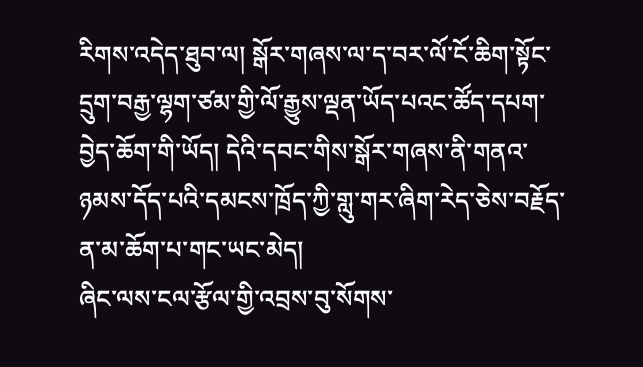རིགས་འདེད་ཐུབ་ལ། སྒོར་གཞས་ལ་ད་བར་ལོ་ངོ་ཆིག་སྟོང་དྲུག་བརྒྱ་ལྷག་ཙམ་གྱི་ལོ་རྒྱུས་ལྡན་ཡོད་པའང་ཚོད་དཔག་བྱེད་ཆོག་གི་ཡོད། དེའི་དབང་གིས་སྒོར་གཞས་ནི་གནའ་ཉམས་དོད་པའི་དམངས་ཁྲོད་ཀྱི་གླུ་གར་ཞིག་རེད་ཅེས་བརྗོད་ན་མ་ཆོག་པ་གང་ཡང་མེད།
ཞིང་ལས་ངལ་རྩོལ་གྱི་འབྲས་བུ་སོགས་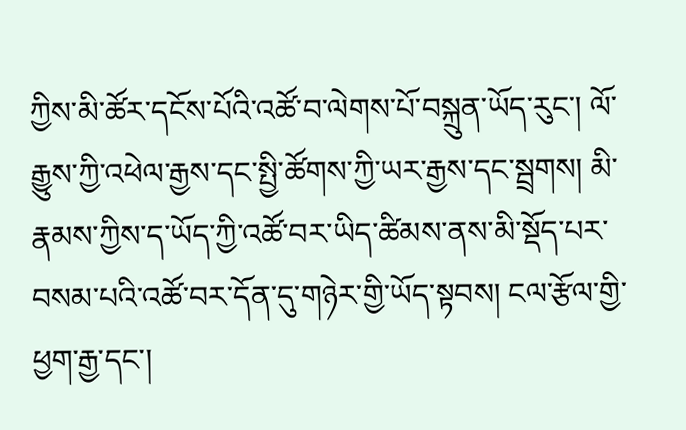ཀྱིས་མི་ཚོར་དངོས་པོའི་འཚོ་བ་ལེགས་པོ་བསྐྲུན་ཡོད་རུང་། ལོ་རྒྱུས་ཀྱི་འཕེལ་རྒྱས་དང་སྤྱི་ཚོགས་ཀྱི་ཡར་རྒྱས་དང་སྦྲགས། མི་རྣམས་ཀྱིས་ད་ཡོད་ཀྱི་འཚོ་བར་ཡིད་ཚིམས་ནས་མི་སྡོད་པར་བསམ་པའི་འཚོ་བར་དོན་དུ་གཉེར་གྱི་ཡོད་སྟབས། ངལ་རྩོལ་གྱི་ཕྱག་རྒྱ་དང་།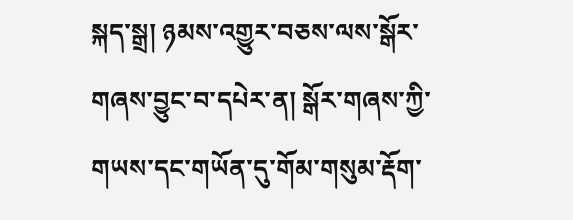སྐད་སྒྲ། ཉམས་འགྱུར་བཅས་ལས་སྒོར་གཞས་བྱུང་བ་དཔེར་ན། སྒོར་གཞས་ཀྱི་གཡས་དང་གཡོན་དུ་གོམ་གསུམ་རྡོག་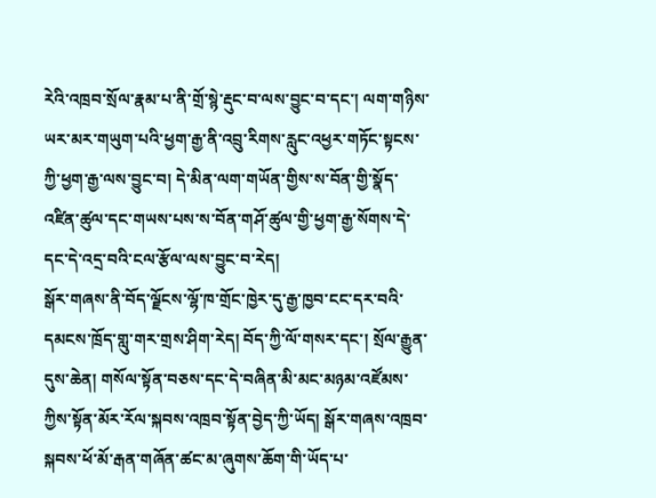རེའི་འཁྲབ་སྲོལ་རྣམ་པ་ནི་གྲོ་སྙེ་རྡུང་བ་ལས་བྱུང་བ་དང་། ལག་གཉིས་ཡར་མར་གཡུག་པའི་ཕྱག་རྒྱ་ནི་འབྲུ་རིགས་རླུང་འཕྱར་གཏོང་སྟངས་ཀྱི་ཕྱག་རྒྱ་ལས་བྱུང་བ། དེ་མིན་ལག་གཡོན་གྱིས་ས་བོན་གྱི་སྣོད་འཛིན་ཚུལ་དང་གཡས་པས་ས་བོན་གཤོ་ཚུལ་གྱི་ཕྱག་རྒྱ་སོགས་དེ་དང་དེ་འདྲ་བའི་ངལ་རྩོལ་ལས་བྱུང་བ་རེད།
སྒོར་གཞས་ནི་བོད་ལྗོངས་ལྷོ་ཁ་གྲོང་ཁྱེར་དུ་རྒྱ་ཁྱབ་ངང་དར་བའི་དམངས་ཁྲོད་གླུ་གར་གྲས་ཤིག་རེད། བོད་ཀྱི་ལོ་གསར་དང་། སྲོལ་རྒྱུན་དུས་ཆེན། གསོལ་སྟོན་བཅས་དང་དེ་བཞིན་མི་མང་མཉམ་འཛོམས་ཀྱིས་སྟོན་མོར་རོལ་སྐབས་འཁྲབ་སྟོན་བྱེད་ཀྱི་ཡོད། སྒོར་གཞས་འཁྲབ་སྐབས་ཕོ་མོ་རྒན་གཞོན་ཚང་མ་ཞུགས་ཆོག་གི་ཡོད་པ་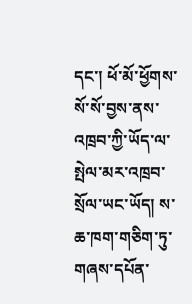དང་། ཕོ་མོ་ཕྱོགས་སོ་སོ་བྱས་ནས་འཁྲབ་ཀྱི་ཡོད་ལ་སྤེལ་མར་འཁྲབ་སྲོལ་ཡང་ཡོད། ས་ཆ་ཁག་གཅིག་ཏུ་གཞས་དཔོན་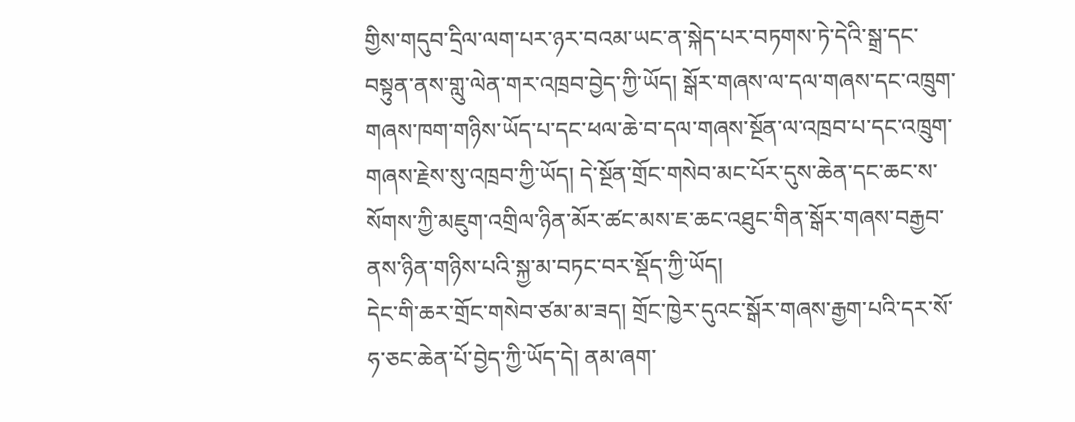གྱིས་གདུབ་དྲིལ་ལག་པར་ཉར་བའམ་ཡང་ན་སྐེད་པར་བཏགས་ཏེ་དེའི་སྒྲ་དང་བསྟུན་ནས་གླུ་ལེན་གར་འཁྲབ་བྱེད་ཀྱི་ཡོད། སྒོར་གཞས་ལ་དལ་གཞས་དང་འཁྲུག་གཞས་ཁག་གཉིས་ཡོད་པ་དང་ཕལ་ཆེ་བ་དལ་གཞས་སྔོན་ལ་འཁྲབ་པ་དང་འཁྲུག་གཞས་རྗེས་སུ་འཁྲབ་ཀྱི་ཡོད། དེ་སྔོན་གྲོང་གསེབ་མང་པོར་དུས་ཆེན་དང་ཆང་ས་སོགས་ཀྱི་མཇུག་འགྲིལ་ཉིན་མོར་ཚང་མས་ཇ་ཆང་འཐུང་གིན་སྒོར་གཞས་བརྒྱབ་ནས་ཉིན་གཉིས་པའི་སྐྱ་མ་བཏང་བར་སྡོད་ཀྱི་ཡོད།
དེང་གི་ཆར་གྲོང་གསེབ་ཙམ་མ་ཟད། གྲོང་ཁྱེར་དུའང་སྒོར་གཞས་རྒྱག་པའི་དར་སོ་ཧ་ཅང་ཆེན་པོ་བྱེད་ཀྱི་ཡོད་དེ། ནམ་ཞག་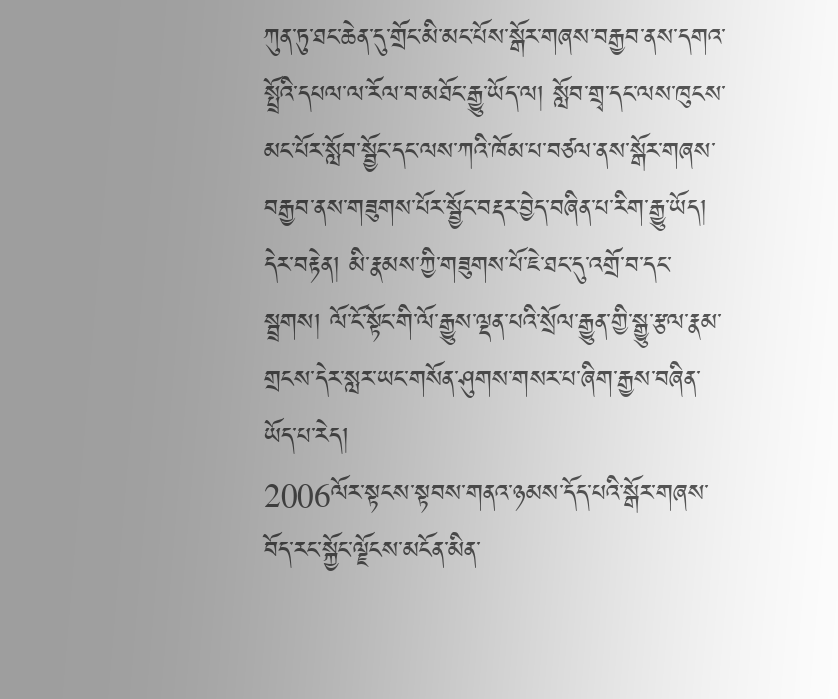ཀུན་ཏུ་ཐང་ཆེན་དུ་གྲོང་མི་མང་པོས་སྒོར་གཞས་བརྒྱབ་ནས་དགའ་སྤྲོའི་དཔལ་ལ་རོལ་བ་མཐོང་རྒྱུ་ཡོད་ལ། སློབ་གྲྭ་དང་ལས་ཁུངས་མང་པོར་སློབ་སྦྱོང་དང་ལས་ཀའི་ཁོམ་པ་བཙལ་ནས་སྒོར་གཞས་བརྒྱབ་ནས་གཟུགས་པོར་སྦྱོང་བརྡར་བྱེད་བཞིན་པ་རིག་རྒྱུ་ཡོད། དེར་བརྟེན། མི་རྣམས་ཀྱི་གཟུགས་པོ་ཇེ་ཐང་དུ་འགྲོ་བ་དང་སྦྲགས། ལོ་ངོ་སྟོང་གི་ལོ་རྒྱུས་ལྡན་པའི་སྲོལ་རྒྱུན་གྱི་སྒྱུ་རྩལ་རྣམ་གྲངས་དེར་སླར་ཡང་གསོན་ཤུགས་གསར་པ་ཞིག་རྒྱས་བཞིན་ཡོད་པ་རེད།
2006ལོར་སྟངས་སྟབས་གནའ་ཉམས་དོད་པའི་སྒོར་གཞས་བོད་རང་སྐྱོང་ལྗོངས་མངོན་མིན་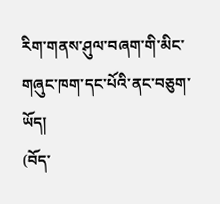རིག་གནས་ཤུལ་བཞག་གི་མིང་གཞུང་ཁག་དང་པོའི་ནང་བཅུག་ཡོད།
(བོད་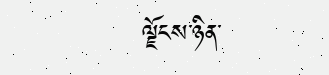ལྗོངས་ཉིན་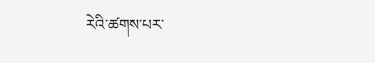རེའི་ཚགས་པར་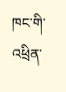ཁང་གི་འཕྲིན་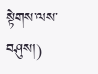སྟེགས་ལས་བཤུས།)